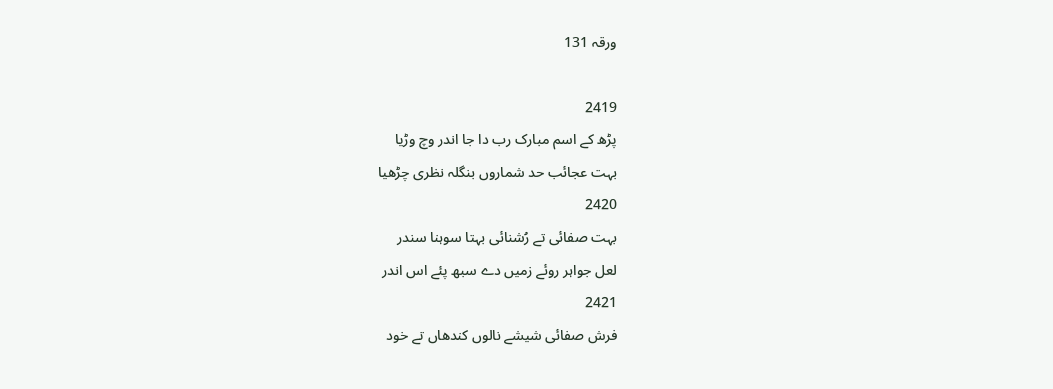ورقہ 131

2419
پڑھ کے اسم مبارک رب دا جا اندر وچ وڑیا
بہت عجائب حد شماروں بنگلہ نظری چڑھیا
2420
بہت صفائی تے رُشنائی بہتا سوہنا سندر
لعل جواہر روئے زمیں دے سبھ پئے اس اندر
2421
فرش صفائی شیشے نالوں کندھاں تے خود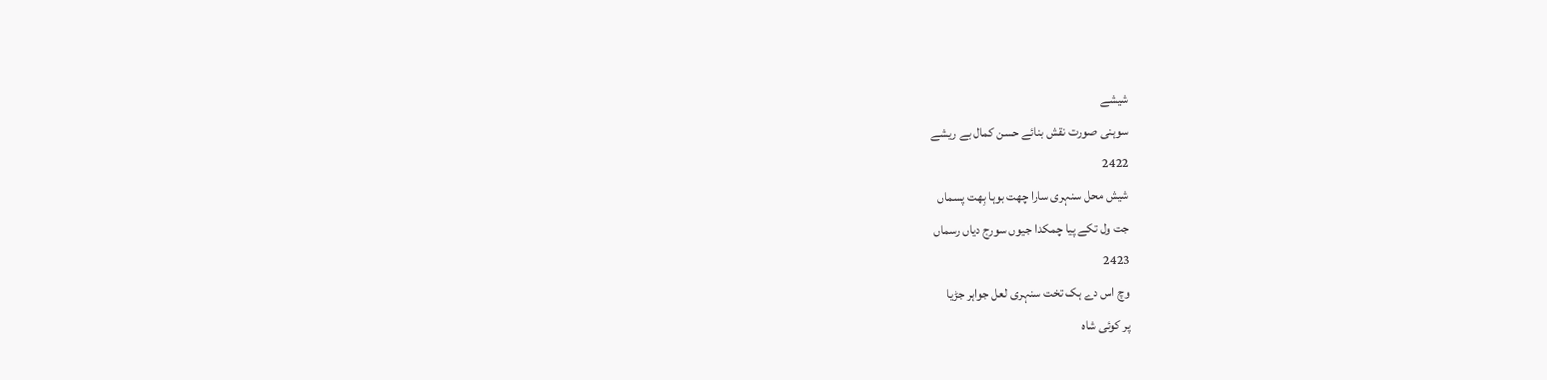شیشے
سوہنی صورت نقش بنائے حسن کمال بے ریشے
2422
شیش محل سنہری سارا چھت بوہا بِھت پسماں
جت ول تکے پیا چمکدا جیوں سورج دیاں رسماں
2423
وچ اس دے ہک تخت سنہری لعل جواہر جڑیا
پر کوئی شاہ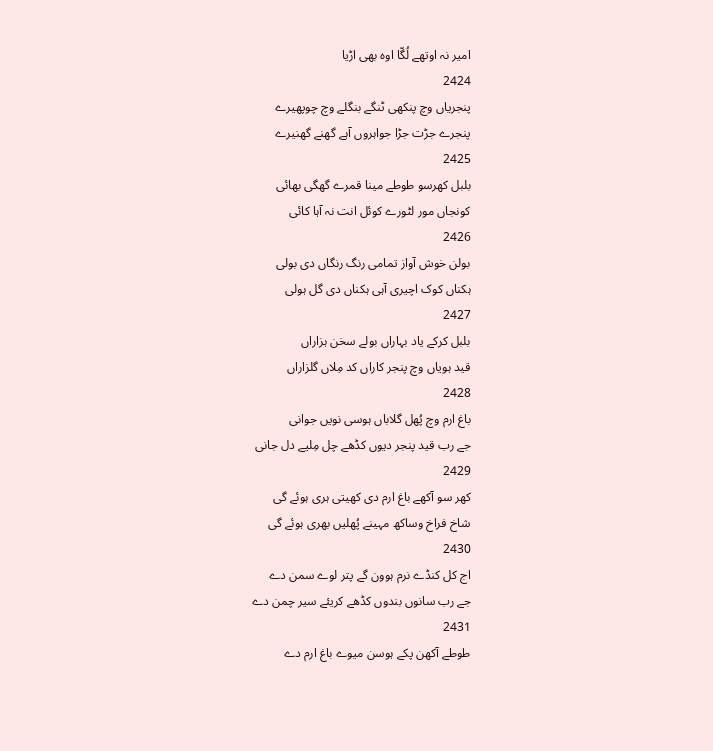امیر نہ اوتھے لُگّا اوہ بھی اڑیا
2424
پنجریاں وچ پنکھی ٹنگے بنگلے وچ چوپھیرے
پنجرے جڑت جڑا جواہروں آہے گھنے گھنیرے
2425
بلبل کھرسو طوطے مینا قمرے گھگی بھائی
کونجاں مور لٹورے کوئل انت نہ آہا کائی
2426
بولن خوش آواز تمامی رنگ رنگاں دی بولی
ہکناں کوک اچیری آہی ہکناں دی گل ہولی
2427
بلبل کرکے یاد بہاراں بولے سخن ہزاراں
قید ہویاں وچ پنجر کاراں کد مِلاں گلزاراں
2428
باغ ارم وچ پُھل گلاباں ہوسی نویں جوانی
جے رب قید پنجر دیوں کڈھے چل مِلیے دل جانی
2429
کھر سو آکھے باغ ارم دی کھیتی ہری ہوئے گی
شاخ فراخ وساکھ مہینے پُھلیں بھری ہوئے گی
2430
اج کل کنڈے نرم ہوون گے پتر لوے سمن دے
جے رب سانوں بندوں کڈھے کریئے سیر چمن دے
2431
طوطے آکھن پکے ہوسن میوے باغ ارم دے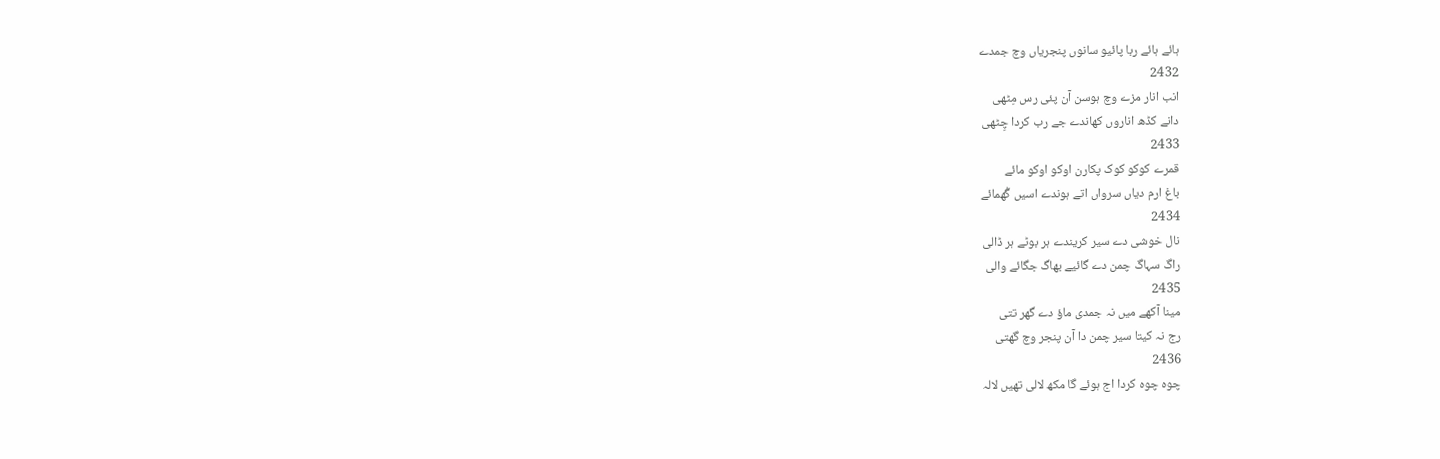ہائے ہائے ربا پائیو سانوں پنجریاں وچ جمدے
2432
انب انار مزے وچ ہوسن آن پئی رس مِٹھی
دانے کڈھ اناروں کھاندے جے رب کردا چِٹھی
2433
قمرے کوکو کوک پکارن اوکو اوکو مائے
باغ ارم دیاں سرواں اتے ہوندے اسیں گُھمائے
2434
نال خوشی دے سیر کریندے ہر بوٹے ہر ڈالی
راگ سہاگ چمن دے گائیے بھاگ جگائے والی
2435
مینا آکھے میں نہ جمدی ماؤ دے گھر تتی
رج نہ کیتا سیر چمن دا آن پنجر وچ گھتی
2436
چوہ چوہ کردا اج ہوئے گا مکھ لالی تھیں لالہ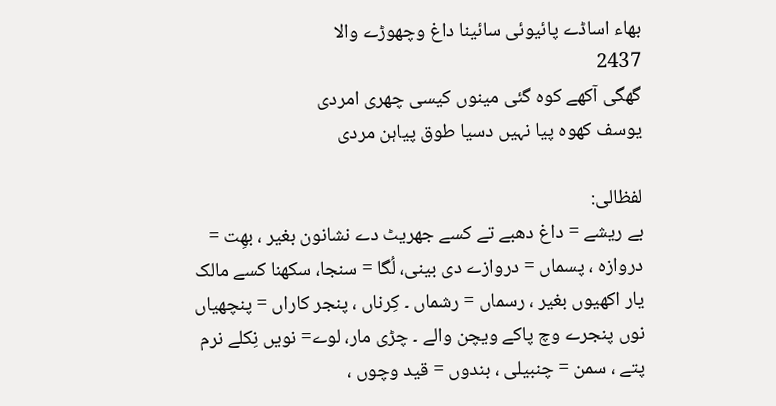بھاء اساڈے پائیوئی سائینا داغ وچھوڑے والا
2437
گھگی آکھے کوہ گئی مینوں کیسی چھری امردی
یوسف کھوہ پیا نہیں دسیا طوق پیاہن مردی

لفظالی:
بے ریشے = داغ دھبے تے کسے جھریٹ دے نشانون بغیر ، بھِت = دروازہ ، پسماں = دروازے دی بینی، لُگا = سنجا، سکھنا کسے مالک یار اکھیوں بغیر ، رسماں = رشماں ۔ کِرناں ، پنجر کاراں = پنچھیاں نوں پنجرے وچ پاکے ویچن والے ۔ چڑی مار، لوے= نویں نِکلے نرم پتے ، سمن = چنبیلی ، بندوں = قید وچوں ،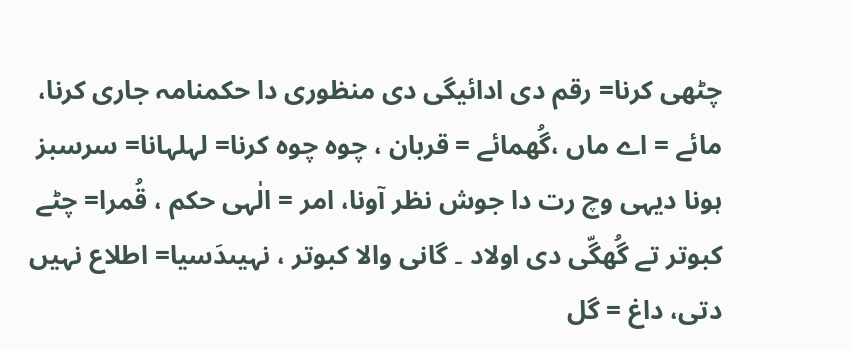چٹھی کرنا= رقم دی ادائیگی دی منظوری دا حکمنامہ جاری کرنا، مائے = اے ماں ،گُھمائے = قربان ، چوہ چوہ کرنا= لہلہانا= سرسبز ہونا دیہی وچ رت دا جوش نظر آونا، امر = الٰہی حکم ، قُمرا= چٹے کبوتر تے گُھگّی دی اولاد ۔ گانی والا کبوتر ، نہیںدَسیا= اطلاع نہیں دتی، داغ = گل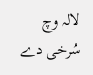لالہ وچ سُرخی دے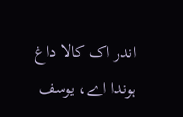اندر اک کالا داغ ہوندا اے، یوسف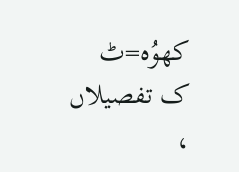کھوُہ=ٹ ک تفصیلاں ،